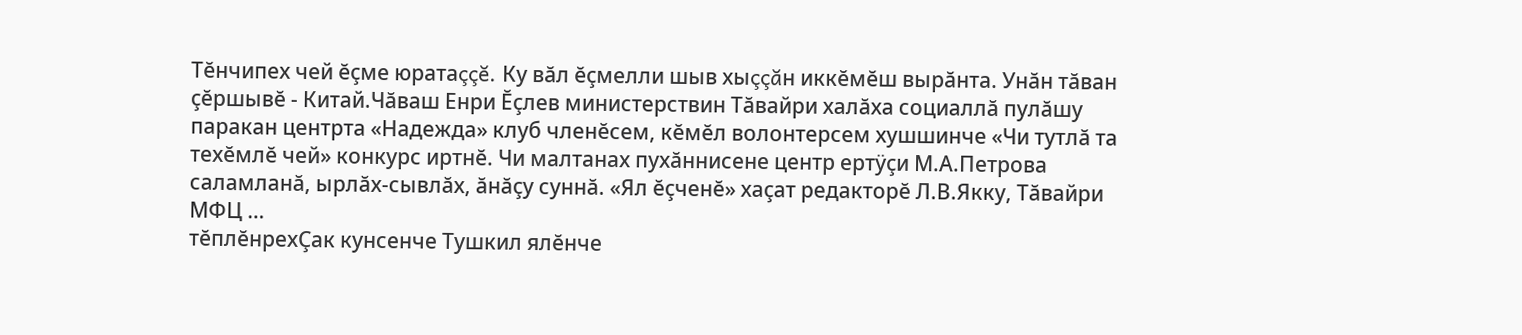Тĕнчипех чей ĕçме юратаççĕ. Ку вăл ĕçмелли шыв хыççăн иккĕмĕш вырăнта. Унăн тăван çĕршывĕ - Китай.Чăваш Енри Ĕçлев министерствин Тăвайри халăха социаллă пулăшу паракан центрта «Надежда» клуб членĕсем, кĕмĕл волонтерсем хушшинче «Чи тутлă та техĕмлĕ чей» конкурс иртнĕ. Чи малтанах пухăннисене центр ертÿçи М.А.Петрова саламланă, ырлăх-сывлăх, ăнăçу суннă. «Ял ĕçченĕ» хаçат редакторĕ Л.В.Якку, Тăвайри МФЦ …
тĕплĕнрехÇак кунсенче Тушкил ялĕнче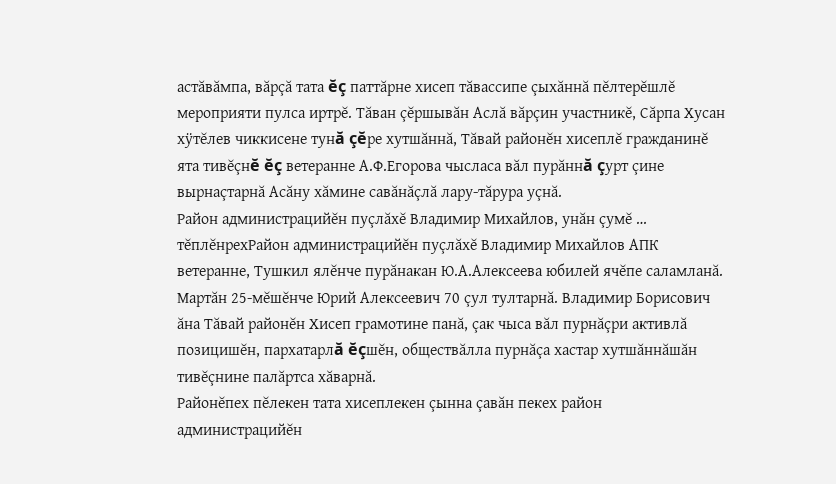астăвăмпа, вăрçă тата ĕç паттăрне хисеп тăвассипе çыхăннă пĕлтерĕшлĕ мероприяти пулса иртрĕ. Тăван çĕршывăн Аслă вăрçин участникĕ, Сăрпа Хусан хÿтĕлев чиккисене тунă çĕре хутшăннă, Тăвай районĕн хисеплĕ гражданинĕ ята тивĕçнĕ ĕç ветеранне А.Ф.Егорова чысласа вăл пурăннă çурт çине вырнаçтарнă Асăну хăмине савăнăçлă лару-тăрура уçнă.
Район администрацийĕн пуçлăхĕ Владимир Михайлов, унăн çумĕ …
тĕплĕнрехРайон администрацийĕн пуçлăхĕ Владимир Михайлов АПК ветеранне, Тушкил ялĕнче пурăнакан Ю.А.Алексеева юбилей ячĕпе саламланă. Мартăн 25-мĕшĕнче Юрий Алексеевич 70 çул тултарнă. Владимир Борисович ăна Тăвай районĕн Хисеп грамотине панă, çак чыса вăл пурнăçри активлă позицишĕн, пархатарлă ĕçшĕн, обществăлла пурнăçа хастар хутшăннăшăн тивĕçнине палăртса хăварнă.
Районĕпех пĕлекен тата хисеплекен çынна çавăн пекех район администрацийĕн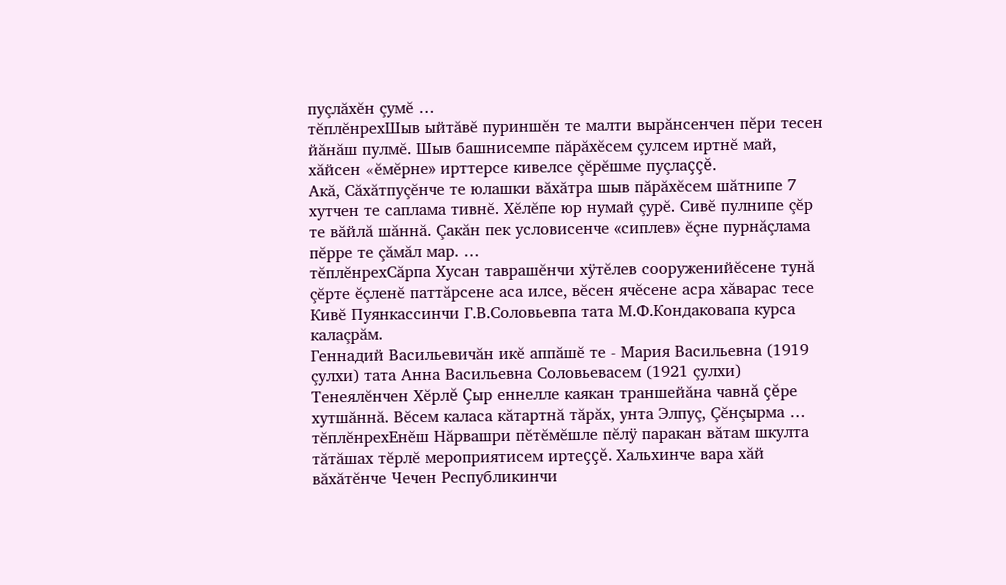пуçлăхĕн çумĕ …
тĕплĕнрехШыв ыйтăвĕ пуриншĕн те малти вырăнсенчен пĕри тесен йăнăш пулмĕ. Шыв башнисемпе пăрăхĕсем çулсем иртнĕ май, хăйсен «ĕмĕрне» ирттерсе кивелсе çĕрĕшме пуçлаççĕ.
Акă, Сăхăтпуçĕнче те юлашки вăхăтра шыв пăрăхĕсем шăтнипе 7 хутчен те саплама тивнĕ. Хĕлĕпе юр нумай çурĕ. Сивĕ пулнипе çĕр те вăйлă шăннă. Çакăн пек условисенче «сиплев» ĕçне пурнăçлама пĕрре те çăмăл мар. …
тĕплĕнрехСăрпа Хусан таврашĕнчи хÿтĕлев сооруженийĕсене тунă çĕрте ĕçленĕ паттăрсене аса илсе, вĕсен ячĕсене асра хăварас тесе Кивĕ Пуянкассинчи Г.В.Соловьевпа тата М.Ф.Кондаковапа курса калаçрăм.
Геннадий Васильевичăн икĕ аппăшĕ те - Мария Васильевна (1919 çулхи) тата Анна Васильевна Соловьевасем (1921 çулхи) Тенеялĕнчен Хĕрлĕ Çыр еннелле каякан траншейăна чавнă çĕре хутшăннă. Вĕсем каласа кăтартнă тăрăх, унта Элпуç, Çĕнçырма …
тĕплĕнрехЕнĕш Нăрвашри пĕтĕмĕшле пĕлÿ паракан вăтам шкулта тăтăшах тĕрлĕ мероприятисем иртеççĕ. Хальхинче вара хăй вăхăтĕнче Чечен Республикинчи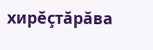хирĕçтăрăва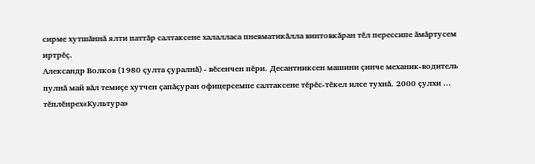сирме хутшăннă ялти паттăр салтаксене халалласа пневматикăлла винтовкăран тĕл перессипе ăмăртусем иртрĕç.
Александр Волков (1980 çулта çуралнă) - вĕсенчен пĕри. Десантниксен машини çинче механик-водитель пулнă май вăл темиçе хутчен çапăçуран офицерсемпе салтаксене тĕрĕс-тĕкел илсе тухнă. 2000 çулхи …
тĕплĕнрех«Культура»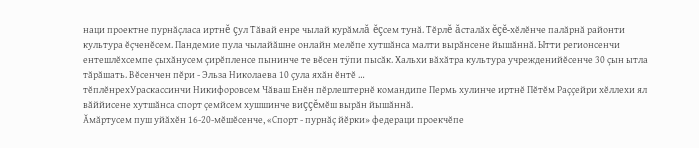наци проектне пурнăçласа иртнĕ çул Тăвай енре чылай курăмлă ĕçсем тунă. Тĕрлĕ ăсталăх ĕçĕ-хĕлĕнче палăрнă районти культура ĕçченĕсем. Пандемие пула чылайăшне онлайн мелĕпе хутшăнса малти вырăнсене йышăннă. Ытти регионсенчи ентешлĕхсемпе çыхăнусем çирĕпленсе пынинче те вĕсен тÿпи пысăк. Хальхи вăхăтра культура учрежденийĕсенче 30 çын ытла тăрăшать. Вĕсенчен пĕри - Эльза Николаева 10 çула яхăн ĕнтĕ …
тĕплĕнрехУраскассинчи Никифоровсем Чăваш Енĕн пĕрлештернĕ командипе Пермь хулинче иртнĕ Пĕтĕм Раççейри хĕллехи ял вăййисене хутшăнса спорт çемйсем хушшинче виççĕмĕш вырăн йышăннă.
Ăмăртусем пуш уйăхĕн 16-20-мĕшĕсенче, «Спорт - пурнăç йĕрки» федераци проекчĕпе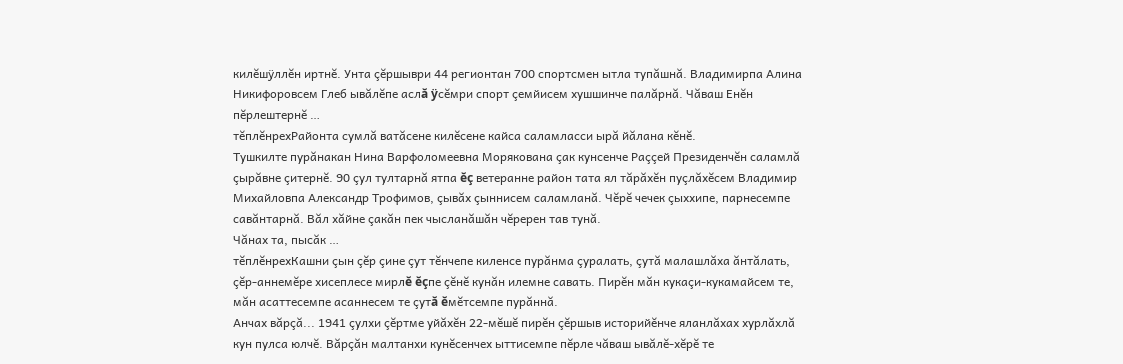килĕшÿллĕн иртнĕ. Унта çĕршыври 44 регионтан 700 спортсмен ытла тупăшнă. Владимирпа Алина Никифоровсем Глеб ывăлĕпе аслă ÿсĕмри спорт çемйисем хушшинче палăрнă. Чăваш Енĕн пĕрлештернĕ …
тĕплĕнрехРайонта сумлă ватăсене килĕсене кайса саламласси ырă йăлана кĕнĕ.
Тушкилте пурăнакан Нина Варфоломеевна Морякована çак кунсенче Раççей Президенчĕн саламлă çырăвне çитернĕ. 90 çул тултарнă ятпа ĕç ветеранне район тата ял тăрăхĕн пуçлăхĕсем Владимир Михайловпа Александр Трофимов, çывăх çыннисем саламланă. Чĕрĕ чечек çыххипе, парнесемпе савăнтарнă. Вăл хăйне çакăн пек чысланăшăн чĕререн тав тунă.
Чăнах та, пысăк …
тĕплĕнрехКашни çын çĕр çине çут тĕнчепе киленсе пурăнма çуралать, çутă малашлăха ăнтăлать, çĕр-аннемĕре хисеплесе мирлĕ ĕçпе çĕнĕ кунăн илемне савать. Пирĕн мăн кукаçи-кукамайсем те, мăн асаттесемпе асаннесем те çутă ĕмĕтсемпе пурăннă.
Анчах вăрçă... 1941 çулхи çĕртме уйăхĕн 22-мĕшĕ пирĕн çĕршыв историйĕнче яланлăхах хурлăхлă кун пулса юлчĕ. Вăрçăн малтанхи кунĕсенчех ыттисемпе пĕрле чăваш ывăлĕ-хĕрĕ те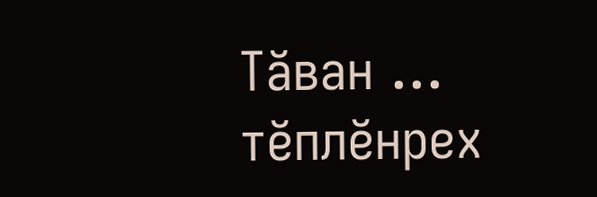Тăван …
тĕплĕнрех